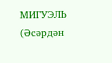МИГУЭЛЬ (Әсәрдән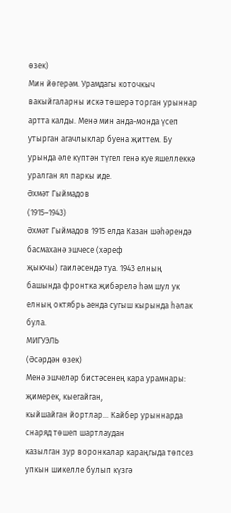өзек)
Мин йөгерәм. Урамдагы коточкыч вакыйгаларны искә төшерә торган урыннар артта калды. Менә мин анда-монда үсеп утырган агачлыклар буена җиттем. Бу урында әле күптән түгел генә куе яшеллеккә уралган ял паркы иде.
Әхмәт Гыймадов
(1915–1943)
Әхмәт Гыймадов 1915 елда Казан шәһәрендә басмаханә эшчесе (хәреф
җыючы) гаиләсендә туа. 1943 елның башында фронтка җибәрелә һәм шул ук
елның октябрь аенда сугыш кырында һәлак була.
МИГУЭЛЬ
(Әсәрдән өзек)
Менә эшчеләр бистәсенең кара урамнары: җимерек, кыегайган,
кыйшайган йортлар... Кайбер урыннарда снаряд төшеп шартлаудан
казылган зур воронкалар караңгыда төпсез упкын шикелле булып күзгә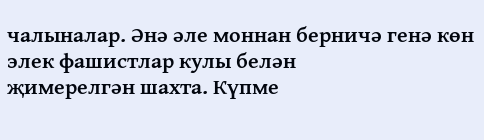чалыналар. Әнә әле моннан берничә генә көн элек фашистлар кулы белән
җимерелгән шахта. Күпме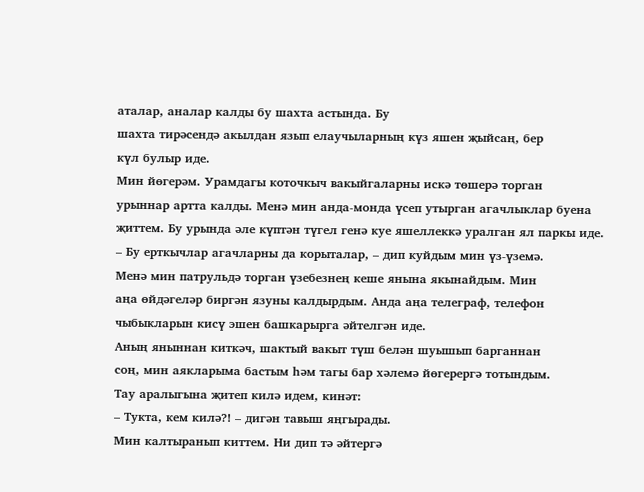аталар, аналар калды бу шахта астында. Бу
шахта тирәсендә акылдан язып елаучыларның күз яшен җыйсаң, бер
күл булыр иде.
Мин йөгерәм. Урамдагы коточкыч вакыйгаларны искә төшерә торган
урыннар артта калды. Менә мин анда-монда үсеп утырган агачлыклар буена
җиттем. Бу урында әле күптән түгел генә куе яшеллеккә уралган ял паркы иде.
– Бу ерткычлар агачларны да корыталар, – дип куйдым мин үз-үземә.
Менә мин патрульдә торган үзебезнең кеше янына якынайдым. Мин
аңа өйдәгеләр биргән язуны калдырдым. Анда аңа телеграф, телефон
чыбыкларын кисү эшен башкарырга әйтелгән иде.
Аның яныннан киткәч, шактый вакыт түш белән шуышып барганнан
соң, мин аякларыма бастым һәм тагы бар хәлемә йөгерергә тотындым.
Тау аралыгына җитеп килә идем, кинәт:
– Тукта, кем килә?! – дигән тавыш яңгырады.
Мин калтыранып киттем. Ни дип тә әйтергә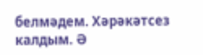белмәдем. Хәрәкәтсез
калдым. Ә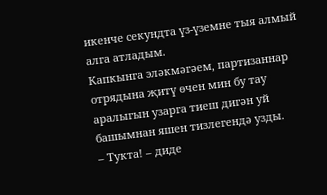икенче секундта үз-үземне тыя алмый алга атладым.
Капкынга эләкмәгәем, партизаннар отрядына җитү өчен мин бу тау
аралыгын узарга тиеш дигән уй башымнан яшен тизлегендә узды.
– Тукта! – диде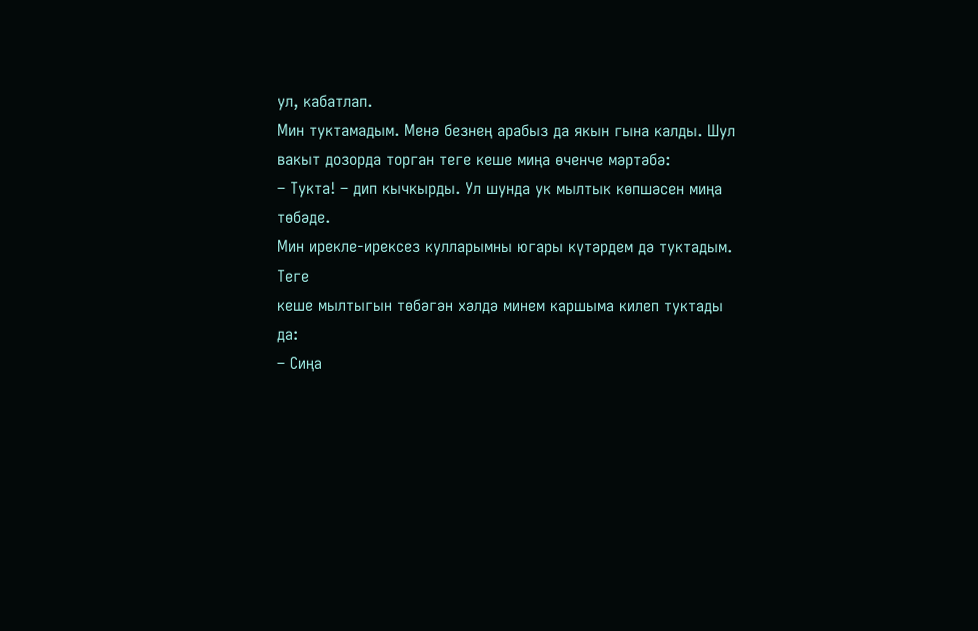ул, кабатлап.
Мин туктамадым. Менә безнең арабыз да якын гына калды. Шул
вакыт дозорда торган теге кеше миңа өченче мәртәбә:
– Тукта! – дип кычкырды. Ул шунда ук мылтык көпшәсен миңа төбәде.
Мин ирекле-ирексез кулларымны югары күтәрдем дә туктадым. Теге
кеше мылтыгын төбәгән хәлдә минем каршыма килеп туктады да:
– Сиңа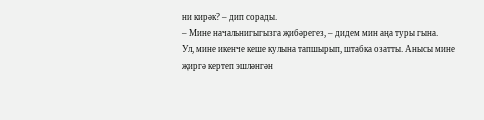ни кирәк? – дип сорады.
– Мине начальнигыгызга җибәрегез, – дидем мин аңа туры гына.
Ул, мине икенче кеше кулына тапшырып, штабка озатты. Анысы мине
җиргә кертеп эшләнгән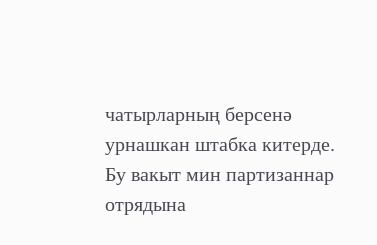чатырларның берсенә урнашкан штабка китерде.
Бу вакыт мин партизаннар отрядына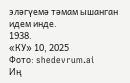эләгүемә тәмам ышанган идем инде.
1938.
«КУ» 10, 2025
Фото: shedevrum.ai
Иң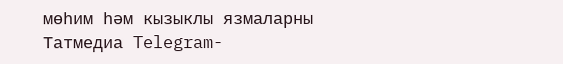мөһим һәм кызыклы язмаларны Татмедиа Telegram-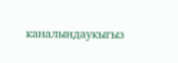каналындаукыгыз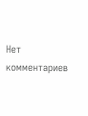Нет комментариев